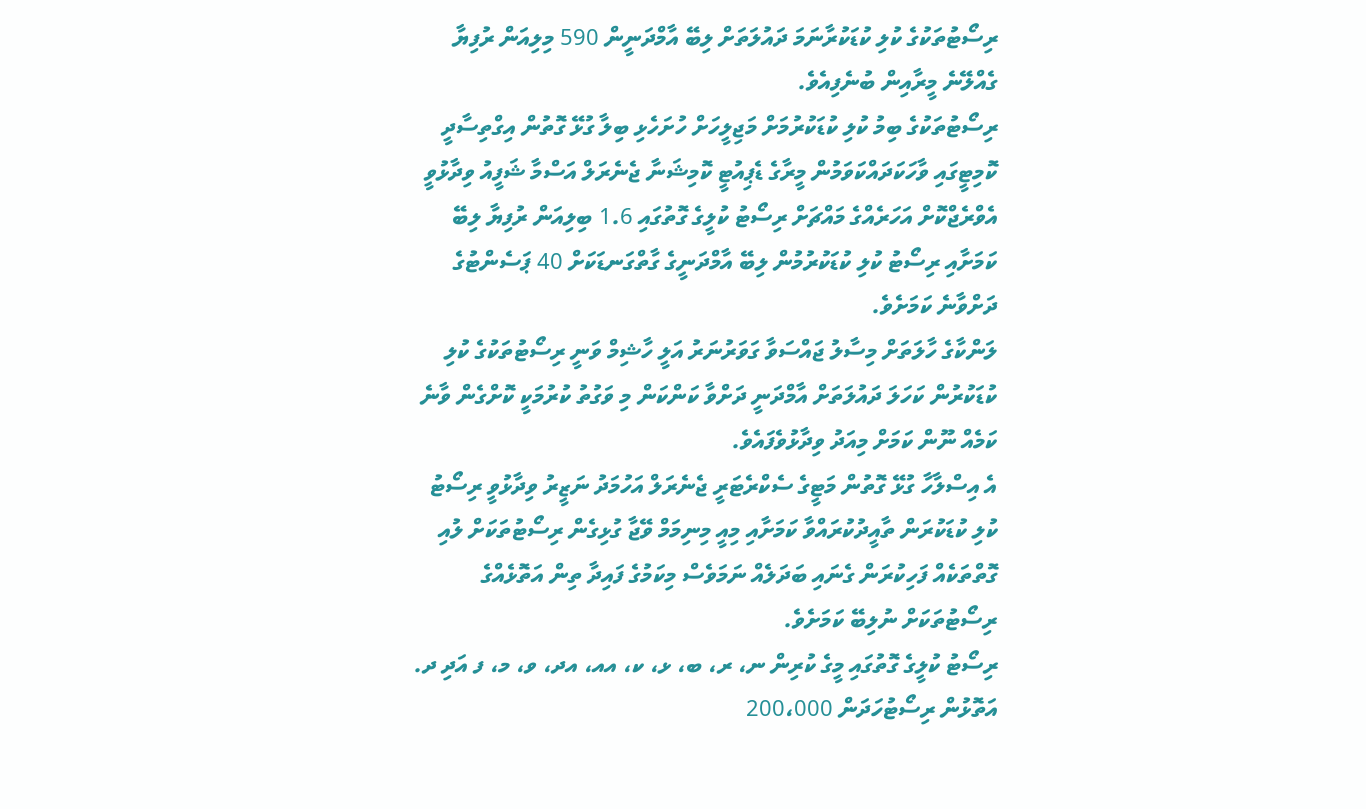ރިސޯޓުތަކުގެ ކުލި ކުޑަކުރާނަމަ ދައުލަތަށް ލިބޭ އާމްދަނީން 590 މިލިއަން ރުފިޔާ ގެއްލޭނެ މީރާއިން ބުނެފިއެވެ.
ރިސޯޓުތަކުގެ ބިމު ކުލި ކުޑަކުރުމަށް މަޖިލީހަށް ހުށަހެޅި ބިލާ ގުޅޭ ގޮތުން އިގްތިސާދީ ކޮމިޓީގައި ވާހަކަދައްކަވަމުން މީރާގެ ޑެޕިއުޓީ ކޮމިޝަނާ ޖެނެރަލް އަސްމާ ޝަފީއު ވިދާޅުވީ އެވްރެޖްކޮށް އަހަރެއްގެ މައްޗަށް ރިސޯޓު ކުލީގެ ގޮތުގައި 1.6 ބިލިއަން ރުފިޔާ ލިބޭ ކަމަށާއި ރިސޯޓު ކުލި ކުޑަކުރުމުން ލިބޭ އާމްދަނީގެ ގާތްގަނޑަކަށް 40 ޕަސެންޓުގެ ދަށްވާނެ ކަމަށެވެ.
ލަންކާގެ ހާލަތަށް މިސާލު ޖައްސަވާ ގަވަރުނަރު އަލީ ހާޝިމް ވަނީ ރިސޯޓުތަކުގެ ކުލި ކުޑަކުރުން ކަހަލަ ދައުލަތަށް އާމްދަނީ ދަށްވާ ކަންކަން މި ވަގުތު ކުރުމަކީ ކޮށްގެން ވާނެ ކަމެއް ނޫން ކަމަށް މިއަދު ވިދާޅުވެފައެވެ.
އެ އިސްލާހާ ގުޅޭ ގޮތުން މަޓީގެ ސެކްރެޓަރީ ޖެނެރަލް އަހުމަދު ނަޒީރު ވިދާޅުވީ ރިސޯޓު ކުލި ކުޑަކުރަން ތާއީދުކުރައްވާ ކަމަށާއި މިއީ މިނިމަމް ވޭޖާ ގުޅިގެން ރިސޯޓުތަކަށް ލުއި ގޮތްތަކެއް ފަހިކުރަން ގެނައި ބަދަލެއް ނަމަވެސް މިކަމުގެ ފައިދާ ތިން އަތޮޅެއްގެ ރިސޯޓުތަކަށް ނުލިބޭ ކަމަށެވެ.
ރިސޯޓު ކުލީގެ ގޮތުގައި މީގެ ކުރިން ނ، ރ، ބ، ޅ، ކ، އއ، އދ، ވ، މ، ފ އަދި ދ. އަތޮޅުން ރިސޯޓުހަދަން 200،000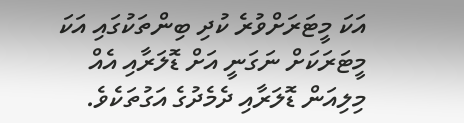އަކަ މީޓަރަށްވުރެ ކުދި ބިންތަކުގައި އަކަ މީޓަރަކަށް ނަގަނީ އަށް ޑޮލަރާއި އެއް މިލިއަން ޑޮލަރާއި ދެމެދުގެ އަގުތަކެވެ.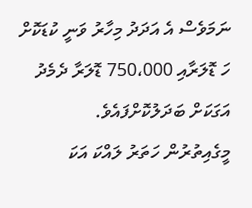ނަމަވެސް އެ އަދަދު މިހާރު ވަނީ ކުޑަކޮށް ހަ ޑޮލަރާއި 750،000 ޑޮލަރާ ދެމެދު އަގަކަށް ބަދަލުކޮށްފައެވެ.
މީގެއިތުރުން ހަތަރު ލައްކަ އަކަ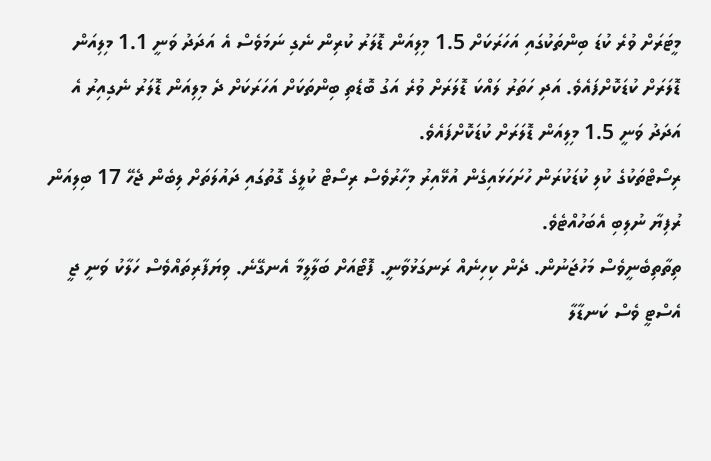މީޓަރަށް ވުރެ ކުޑަ ބިންތަކުގައި އަހަރަކަށް 1.5 މިލިއަން ޑޮލަރު ކުރިން ނެގި ނަމަވެސް އެ އަދަދު ވަނީ 1.1 މިލިއަން ޑޮލަރަށް ކުޑަކޮށްފައެވެ. އަދި ހަތަރު ލައްކަ ޑޮލަރަށް ވުރެ އަގު ބޮޑެތި ބިންތަކަށް އަހަރަކަށް ދެ މިލިއަން ޑޮލަރު ނެގިއިރު އެ އަދަދު ވަނީ 1.5 މިލިއަން ޑޮލަރަށް ކުޑަކޮށްފައެވެ.
ރިސޯޓްތަކުގެ ކުލި ކުޑަކުރަން ހުށަހަޅައިގެން އުޅޭއިރު މިހާރުވެސް ރިސޯޓް ކުލީގެ ގޮތުގައި ދައުލަތަށް ލިބެން ޖެހޭ 17 ބިލިއަން ރުފިޔާ ނުލިބި އެބަހުއްޓެވެ.
ތިތާތިބެނީވެސް މަހުޖަނުން. ދެން ކިހިނެއް ރަނގަޅުވާނީ. ފޮޓޯއަށް ބަލާލީމާ އެނގޭނެ. ވިޔަފާރިތައްވެސް ހަލާކު ވަނީ ޖީ އެސްޓީ ވެސް ކަނޑާލާ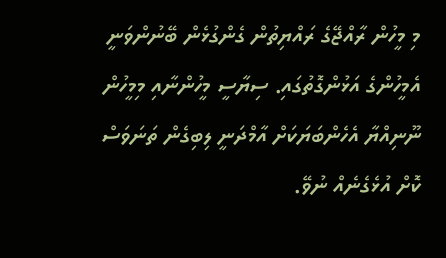މި މީހުން ރާއްޖޭގެ ރައްޔިތުން ގެންގުޅެން ބޭނުންވަނީ އެމީހުންގެ އަޅުންގޮތުގައި. ސިޔާސީ މީހުންނާއި މިމީހުން ނޫނިއްޔާ އެހެންބަޔަކަށް އާމްދަނީ ލިބިގެން ތަނަވަސް ކޮށް އުޅެގެނެއް ނުވޭ.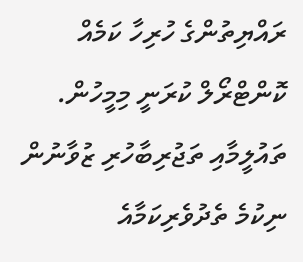ރައްޔިތުންގެ ހުރިހާ ކަމެއް ކޮންޓްރޯލް ކުރަނީ މިމީހުން. ތައުލީމާއި ތަޖުރިބާހުރި ޒުވާނުން ނިކުމެ ތެދުވެރިކަމާއެ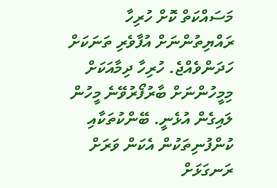މަސައްކަތް ކޮށް ހުރިހާ ރައްޔިތުންނަށް އުފާވެރި ތަނަކަށް ހަދަންވެއްޖެ. ހުރިހާ ދިމާއަކަށް މިމީހުންނަށް ބާރުފޯރުވޭނެ މީހުން ލައިގެން އުޅެނީ. ބޭންކުތަކާއި ކުންފުނިތަކުން އެކަން ވަރަށް ރަނގަޅަށް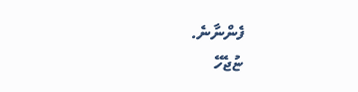ފެންނާނެ.
ޏުޖެހޭ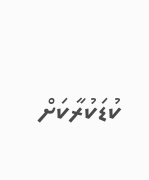ކުޑަކުރާކަށް